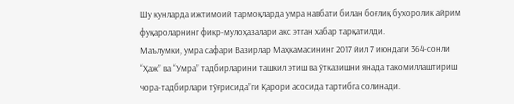Шу кунларда ижтимоий тармоқларда умра навбати билан боғлиқ бухоролик айрим фуқароларнинг фикр-мулоҳазалари акс этган хабар тарқатилди.
Маълумки, умра сафари Вазирлар Маҳкамасининг 2017 йил 7 июндаги 364-сонли “Ҳаж” ва “Умра” тадбирларини ташкил этиш ва ўтказишни янада такомиллаштириш чора-тадбирлари тўғрисида”ги Қарори асосида тартибга солинади.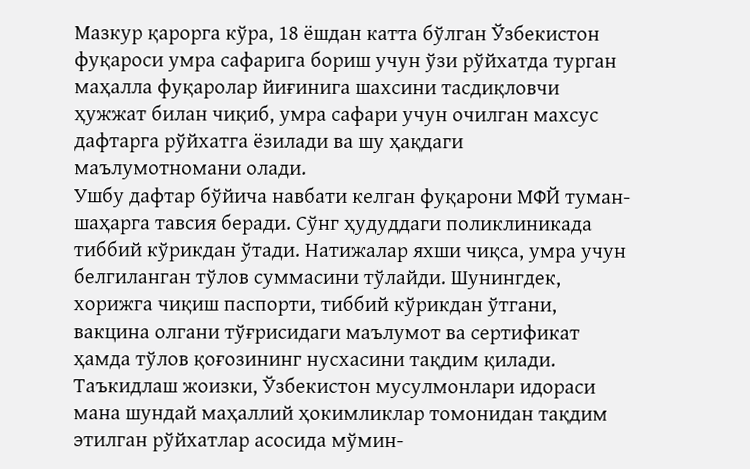Мазкур қарорга кўра, 18 ёшдан катта бўлган Ўзбекистон фуқароси умра сафарига бориш учун ўзи рўйхатда турган маҳалла фуқаролар йиғинига шахсини тасдиқловчи ҳужжат билан чиқиб, умра сафари учун очилган махсус дафтарга рўйхатга ёзилади ва шу ҳақдаги маълумотномани олади.
Ушбу дафтар бўйича навбати келган фуқарони МФЙ туман-шаҳарга тавсия беради. Сўнг ҳудуддаги поликлиникада тиббий кўрикдан ўтади. Натижалар яхши чиқса, умра учун белгиланган тўлов суммасини тўлайди. Шунингдек, хорижга чиқиш паспорти, тиббий кўрикдан ўтгани, вакцина олгани тўғрисидаги маълумот ва сертификат ҳамда тўлов қоғозининг нусхасини тақдим қилади.
Таъкидлаш жоизки, Ўзбекистон мусулмонлари идораси мана шундай маҳаллий ҳокимликлар томонидан тақдим этилган рўйхатлар асосида мўмин-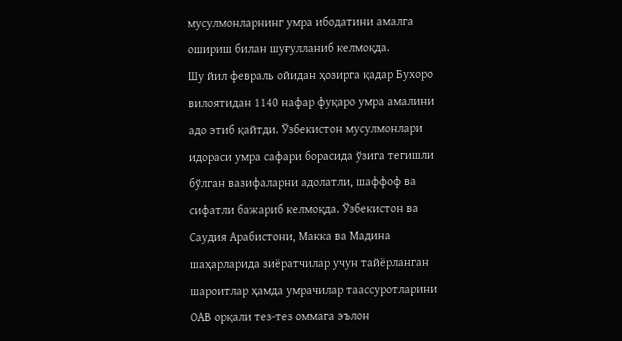мусулмонларнинг умра ибодатини амалга ошириш билан шуғулланиб келмоқда.
Шу йил февраль ойидан ҳозирга қадар Бухоро вилоятидан 1140 нафар фуқаро умра амалини адо этиб қайтди. Ўзбекистон мусулмонлари идораси умра сафари борасида ўзига тегишли бўлган вазифаларни адолатли, шаффоф ва сифатли бажариб келмоқда. Ўзбекистон ва Саудия Арабистони, Макка ва Мадина шаҳарларида зиёратчилар учун тайёрланган шароитлар ҳамда умрачилар таассуротларини ОАВ орқали тез-тез оммага эълон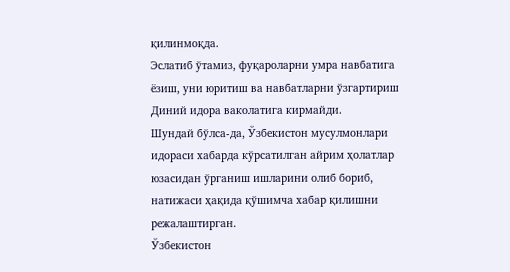қилинмоқда.
Эслатиб ўтамиз, фуқароларни умра навбатига ёзиш, уни юритиш ва навбатларни ўзгартириш Диний идора ваколатига кирмайди.
Шундай бўлса-да, Ўзбекистон мусулмонлари идораси хабарда кўрсатилган айрим ҳолатлар юзасидан ўрганиш ишларини олиб бориб, натижаси ҳақида қўшимча хабар қилишни режалаштирган.
Ўзбекистон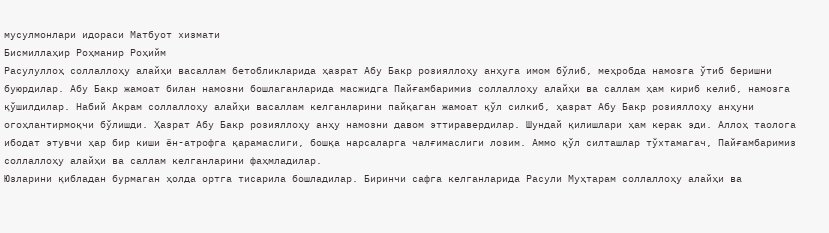мусулмонлари идораси Матбуот хизмати
Бисмиллаҳир Роҳманир Роҳийм
Расулуллоҳ соллаллоҳу алайҳи васаллам бетобликларида ҳазрат Абу Бакр розияллоҳу анҳуга имом бўлиб, меҳробда намозга ўтиб беришни буюрдилар. Абу Бакр жамоат билан намозни бошлаганларида масжидга Пайғамбаримиз соллаллоҳу алайҳи ва саллам ҳам кириб келиб, намозга қўшилдилар. Набий Акрам соллаллоҳу алайҳи васаллам келганларини пайқаган жамоат қўл силкиб, ҳазрат Абу Бакр розияллоҳу анҳуни огоҳлантирмоқчи бўлишди. Ҳазрат Абу Бакр розияллоҳу анҳу намозни давом эттиравердилар. Шундай қилишлари ҳам керак эди. Аллоҳ таолога ибодат этувчи ҳар бир киши ён-атрофга қарамаслиги, бошқа нарсаларга чалғимаслиги лозим. Аммо қўл силташлар тўхтамагач, Пайғамбаримиз соллаллоҳу алайҳи ва саллам келганларини фаҳмладилар.
Юзларини қибладан бурмаган ҳолда ортга тисарила бошладилар. Биринчи сафга келганларида Расули Муҳтарам соллаллоҳу алайҳи ва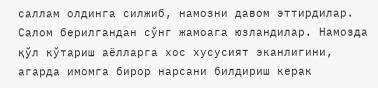саллам олдинга силжиб, намозни давом эттирдилар. Салом берилгандан сўнг жамоага юзландилар. Намозда қўл кўтариш аёлларга хос хусусият эканлигини, агарда имомга бирор нарсани билдириш керак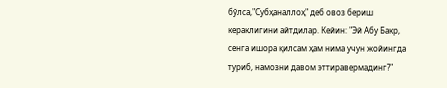бўлса,"Субҳаналлоҳ" деб овоз бериш кераклигини айтдилар. Кейин: "Эй Абу Бакр, сенга ишора қилсам ҳам нима учун жойингда туриб, намозни давом эттиравермадинг?"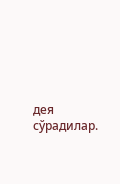дея сўрадилар.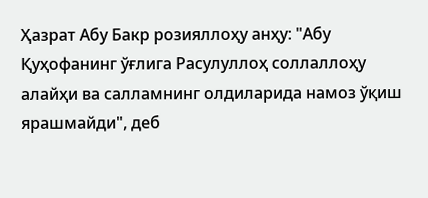Ҳазрат Абу Бакр розияллоҳу анҳу: "Абу Қуҳофанинг ўғлига Расулуллоҳ соллаллоҳу алайҳи ва салламнинг олдиларида намоз ўқиш ярашмайди", деб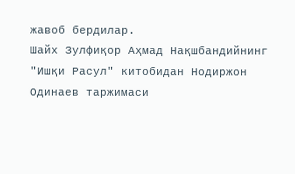жавоб бердилар.
Шайх Зулфиқор Аҳмад Нақшбандийнинг
"Ишқи Расул" китобидан Нодиржон Одинаев таржимаси